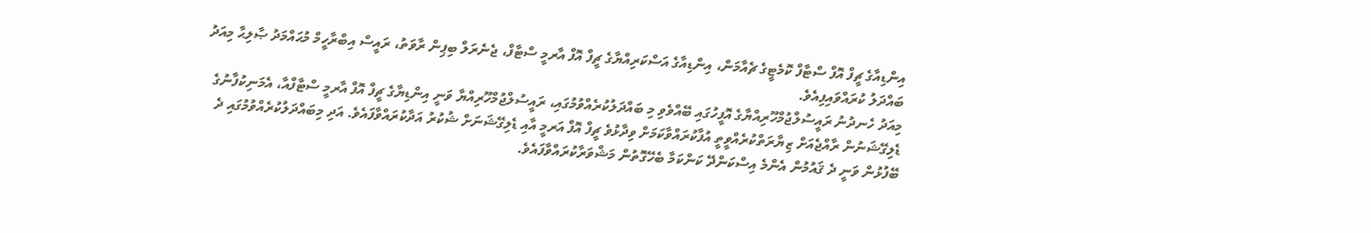އިންޑިއާގެ ޗީފް އޮފް ސްޓާފް ކޮމެޓީގެ ޗެއާމަން، އިންޑިއާގެ އަސްކަރިއްޔާގެ ޗީފް އޮފް އާރމީ ސްޓާފް، ޖެނެރަލް ބިޕިން ރާވަތު، ރައީސް އިބްރާހީމް މުޙައްމަދު ޞާލިޙާ މިއަދު ބައްދަލު ކުރައްވައިފިއެވެ.
މިއަދު ހެނދުނު ރައީސުލްޖުމްހޫރިއްޔާގެ އޮފީހުގައި ބޭއްވެވި މި ބައްދަލުކުރެއްވުމުގައި، ރައީސުލްޖުމްހޫރިއްޔާ ވަނީ އިންޑިޔާގެ ޗީފް އޮފް އާރމީ ސްޓާފްއާ، އެމަނިކުފާނުގެ ޑެލިގޭޝަނުން ރާއްޖެއަށް ޒިޔާރަތްކުރެއްވީތީ އުފާކުރައްވާކަމަށް ވިދާޅުވެ ޗީފް އޮފް އަރމީ އާއި ޑެލިގޭޝަނަށް ޝުކުރު އަދާކުރައްވާފައެވެ. އަދި މިބައްދަލުކުރެއްވުމުގައި ދެ ބޭފުޅުން ވަނީ ދެ ޤައުމުން އެންމެ އިސްކަންދޭ ކަންކަމާ ބެހޭގޮތުން މަޝްވަރާކުރައްވާފައެވެ.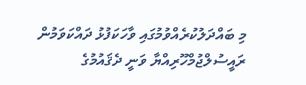މި ބައްދަލުކުރެއްވުމުގައި ވާހަކަފުޅު ދައްކަވަމުން ރައީސުލްޖުމްހޫރިއްޔާ ވަނީ ދެޤައުމުގެ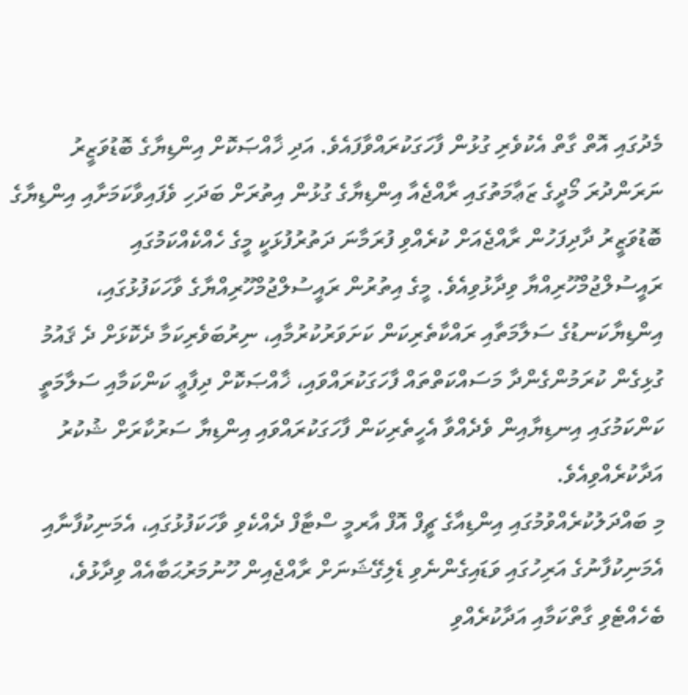މެދުގައި އޮތް ގާތް އެކުވެރި ގުޅުން ފާހަގަކުރައްވާފައެވެ. އަދި ޚާއްޞަކޮށް އިންޑިޔާގެ ބޮޑުވަޒީރު ނަރަންދުރަ މޯދީގެ ޒަޢާމަތުގައި ރާއްޖެއާ އިންޑިޔާގެ ގުޅުން އިތުރަށް ބަދަހި ވެފައިވާކަމަށާއި އިންޑިޔާގެ ބޮޑުވަޒީރު ދާދިފަހުން ރާއްޖެއަށް ކުރެއްވި ފުރަމާނަ ދަތުރުފުޅަކީ މީގެ ހެއްކެއްކަމުގައި ރައީސުލްޖުމްހޫރިއްޔާ ވިދާޅުވިއެވެ. މީގެ އިތުރުން ރައީސުލްޖުމްހޫރިއްޔާގެ ވާހަކަފުޅުގައި، އިންޑިޔާކަނޑުގެ ސަލާމަތާއި ރައްކާތެރިކަން ކަށަވަރުކުރުމާއި، ނިރުބަވެރިކަމާ ދެކޮޅަށް ދެ ޤައުމު ގުޅިގެން ކުރަމުންގެންދާ މަސައްކަތްތައް ފާހަގަކުރައްވައި، ޚާއްޞަކޮށް ދިފާޢީ ކަންކަމާއި ސަލާމަތީ ކަންކަމުގައި އިނޑިޔާއިން ވެދެއްވާ އެހީތެރިކަން ފާހަގަކުރައްވައި އިންޑިޔާ ސަރުކާރަށް ޝުކުރު އަދާކުރެއްވިއެވެ.
މި ބައްދަލުކުރެއްވުމުގައި އިންޑިއާގެ ޗީފް އޮފް އާރމީ ސްޓާފް ދެއްކެވި ވާހަކަފުޅުގައި، އެމަނިކުފާނާއި އެމަނިކުފާނުގެ އަރިހުގައި ވަޑައިގެންނެވި ޑެލިގޭޝަނަށް ރާއްޖެއިން ހޫނުމަރުޙަބާއެއް ވިދާޅުވެ، ބެހެއްޓެވި ގާތްކަމާއި އަދާކުރެއްވި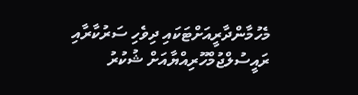މެހުމާންދާރީއަށްޓަކައި ދިވެހި ސަރުކާރާއި ރައީސުލްޖުމްހޫރިއްޔާއަށް ޝުކުރު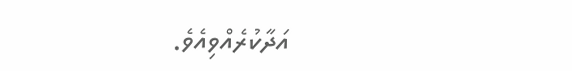އަދާކުރެއްވިއެވެ.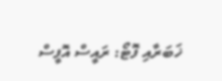ޚަބަރާއި ފޮޓޯ: ރައީސް އޮފީސް